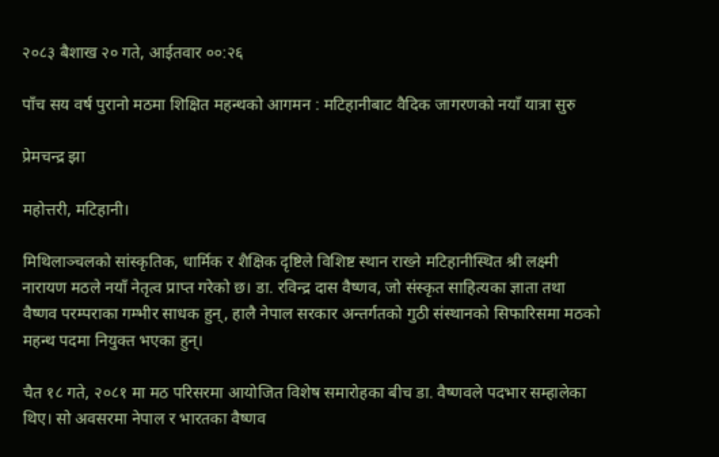२०८३ बैशाख २० गते, आईतवार ००:२६

पाँच सय वर्ष पुरानो मठमा शिक्षित महन्थको आगमन : मटिहानीबाट वैदिक जागरणको नयाँ यात्रा सुरु

प्रेमचन्द्र झा

महोत्तरी, मटिहानी।

मिथिलाञ्चलको सांस्कृतिक, धार्मिक र शैक्षिक दृष्टिले विशिष्ट स्थान राख्ने मटिहानीस्थित श्री लक्ष्मी नारायण मठले नयाँ नेतृत्व प्राप्त गरेको छ। डा. रविन्द्र दास वैष्णव, जो संस्कृत साहित्यका ज्ञाता तथा वैष्णव परम्पराका गम्भीर साधक हुन्, हालै नेपाल सरकार अन्तर्गतको गुठी संस्थानको सिफारिसमा मठको महन्थ पदमा नियुक्त भएका हुन्।

चैत १८ गते, २०८१ मा मठ परिसरमा आयोजित विशेष समारोहका बीच डा. वैष्णवले पदभार सम्हालेका थिए। सो अवसरमा नेपाल र भारतका वैष्णव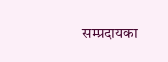सम्प्रदायका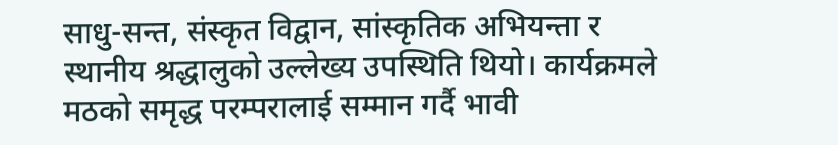साधु-सन्त, संस्कृत विद्वान, सांस्कृतिक अभियन्ता र स्थानीय श्रद्धालुको उल्लेख्य उपस्थिति थियो। कार्यक्रमले मठको समृद्ध परम्परालाई सम्मान गर्दै भावी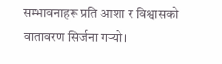सम्भावनाहरू प्रति आशा र विश्वासको वातावरण सिर्जना गर्‍यो।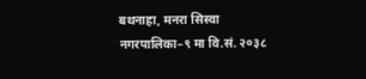बथनाहा, मनरा सिस्वा नगरपालिका–९ मा वि.सं. २०३८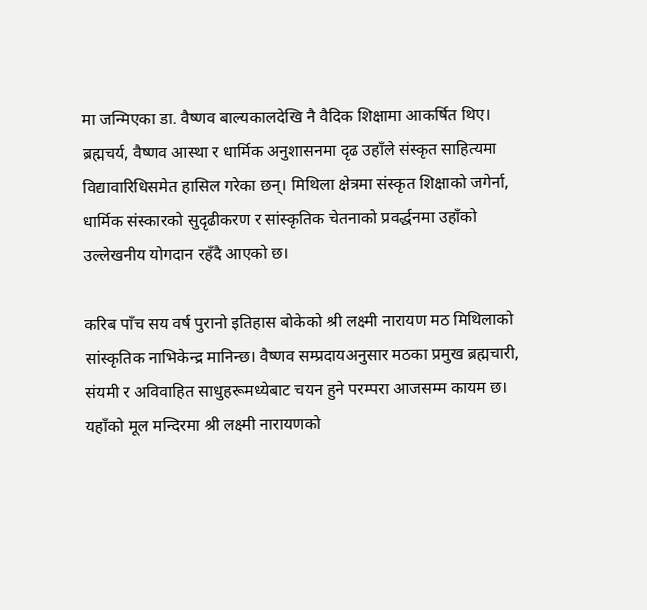मा जन्मिएका डा. वैष्णव बाल्यकालदेखि नै वैदिक शिक्षामा आकर्षित थिए। ब्रह्मचर्य, वैष्णव आस्था र धार्मिक अनुशासनमा दृढ उहाँले संस्कृत साहित्यमा विद्यावारिधिसमेत हासिल गरेका छन्। मिथिला क्षेत्रमा संस्कृत शिक्षाको जगेर्ना, धार्मिक संस्कारको सुदृढीकरण र सांस्कृतिक चेतनाको प्रवर्द्धनमा उहाँको उल्लेखनीय योगदान रहँदै आएको छ।

करिब पाँच सय वर्ष पुरानो इतिहास बोकेको श्री लक्ष्मी नारायण मठ मिथिलाको सांस्कृतिक नाभिकेन्द्र मानिन्छ। वैष्णव सम्प्रदायअनुसार मठका प्रमुख ब्रह्मचारी, संयमी र अविवाहित साधुहरूमध्येबाट चयन हुने परम्परा आजसम्म कायम छ। यहाँको मूल मन्दिरमा श्री लक्ष्मी नारायणको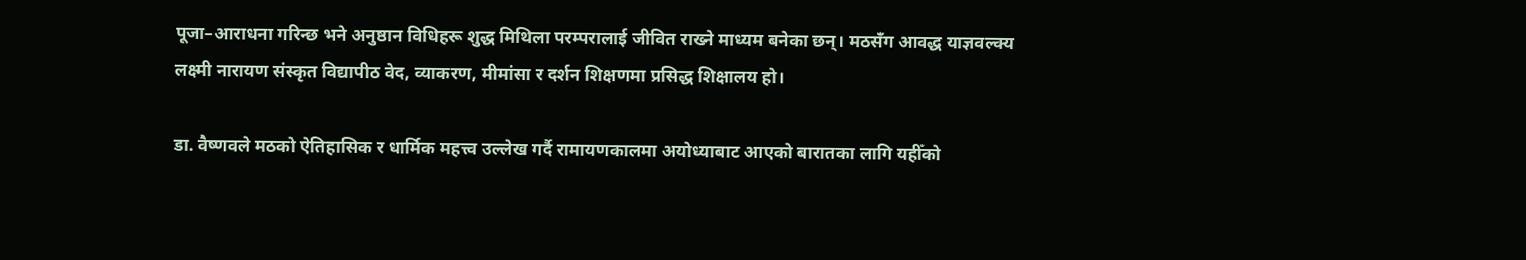पूजा–आराधना गरिन्छ भने अनुष्ठान विधिहरू शुद्ध मिथिला परम्परालाई जीवित राख्ने माध्यम बनेका छन्। मठसँग आवद्ध याज्ञवल्क्य लक्ष्मी नारायण संस्कृत विद्यापीठ वेद, व्याकरण, मीमांसा र दर्शन शिक्षणमा प्रसिद्ध शिक्षालय हो।

डा. वैष्णवले मठको ऐतिहासिक र धार्मिक महत्त्व उल्लेख गर्दै रामायणकालमा अयोध्याबाट आएको बारातका लागि यहीँको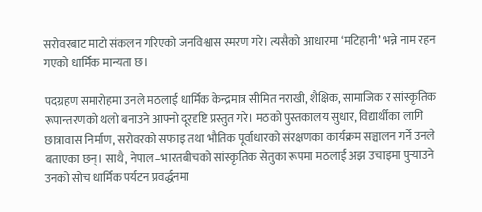सरोवरबाट माटो संकलन गरिएको जनविश्वास स्मरण गरे। त्यसैको आधारमा ‘मटिहानी’ भन्ने नाम रहन गएको धार्मिक मान्यता छ।

पदग्रहण समारोहमा उनले मठलाई धार्मिक केन्द्रमात्र सीमित नराखी, शैक्षिक, सामाजिक र सांस्कृतिक रूपान्तरणको थलो बनाउने आफ्नो दूरदृष्टि प्रस्तुत गरे। मठको पुस्तकालय सुधार, विद्यार्थीका लागि छात्रावास निर्माण, सरोवरको सफाइ तथा भौतिक पूर्वाधारको संरक्षणका कार्यक्रम सञ्चालन गर्ने उनले बताएका छन्। साथै, नेपाल–भारतबीचको सांस्कृतिक सेतुका रूपमा मठलाई अझ उचाइमा पुर्‍याउने उनको सोच धार्मिक पर्यटन प्रवर्द्धनमा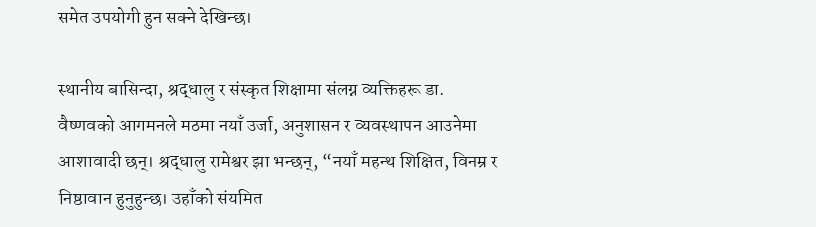समेत उपयोगी हुन सक्ने देखिन्छ।

स्थानीय बासिन्दा, श्रद्धालु र संस्कृत शिक्षामा संलग्न व्यक्तिहरू डा. वैष्णवको आगमनले मठमा नयाँ उर्जा, अनुशासन र व्यवस्थापन आउनेमा आशावादी छन्। श्रद्धालु रामेश्वर झा भन्छन्, “नयाँ महन्थ शिक्षित, विनम्र र निष्ठावान हुनुहुन्छ। उहाँको संयमित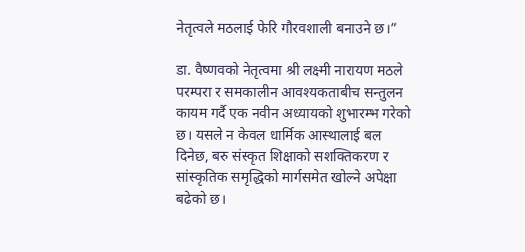नेतृत्वले मठलाई फेरि गौरवशाली बनाउने छ।”

डा. वैष्णवको नेतृत्वमा श्री लक्ष्मी नारायण मठले परम्परा र समकालीन आवश्यकताबीच सन्तुलन कायम गर्दै एक नवीन अध्यायको शुभारम्भ गरेको छ। यसले न केवल धार्मिक आस्थालाई बल दिनेछ, बरु संस्कृत शिक्षाको सशक्तिकरण र सांस्कृतिक समृद्धिको मार्गसमेत खोल्ने अपेक्षा बढेको छ।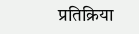प्रतिक्रिया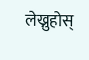लेख्नुहोस्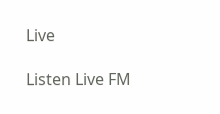Live

Listen Live FM